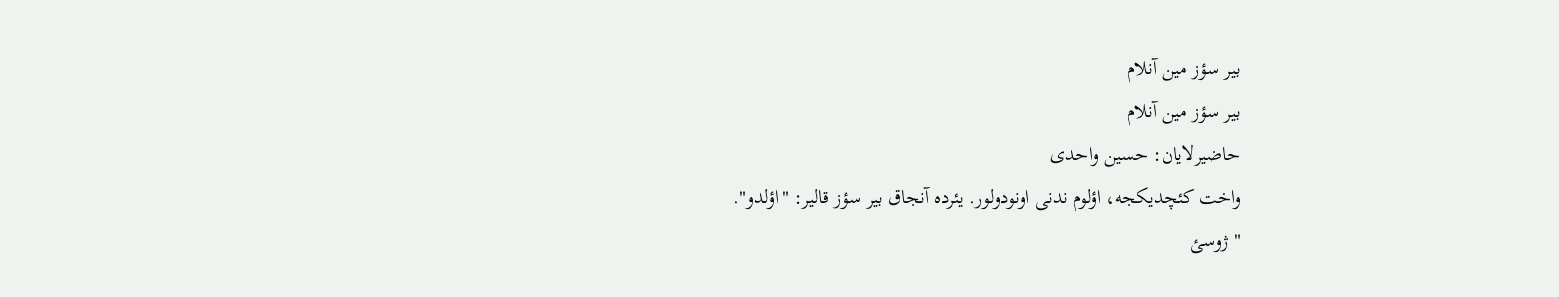بیر سؤز مین آنلام
بیر سؤز مین آنلام
حاضیرلایان: حسین واحدی
واخت کئچدیکجه، اؤلوم ندنی اونودولور. یئرده آنجاق بیر سؤز قالیر: "اؤلدو".
" ژوسئ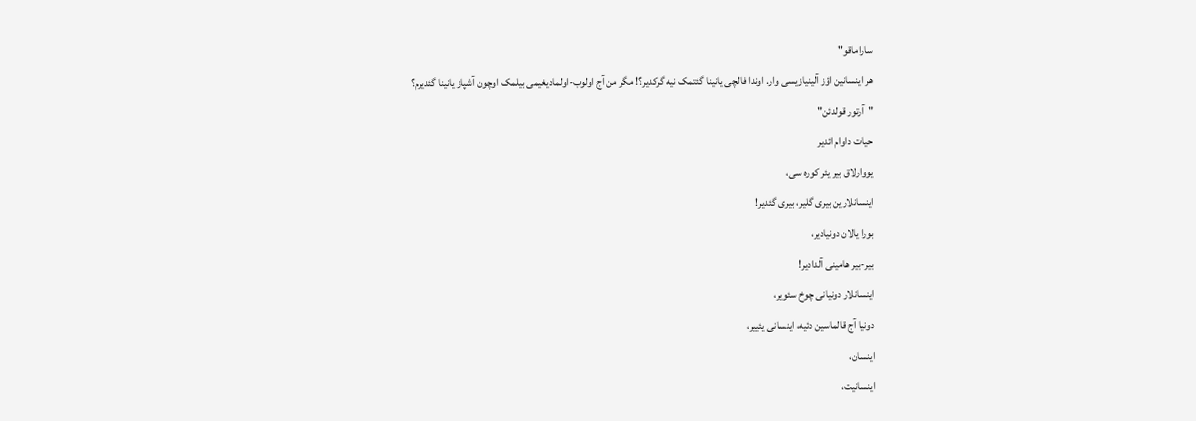ساراماقو"
هر اینسانین اؤز آلینیازیسی وار. اوندا فالچی یانینا گئتمک نیه گرکدیر؟! مگر من آج اولوب-اولمادیغیمی بیلمک اوچون آشپاز یانینا گئدیرم؟
"آرتور قولدئن"
حیات داوام ائدیر
یووارلاق بیر یئر کوره سی،
اینسانلارین بیری گلیر، بیری گئدیر!
بورا یالان دونیادیر،
بیر-بیر هامینی آلدادیر!
اینسانلار دونیانی چوخ سئویر،
دونیا آج قالماسین دئیه، اینسانی یئییر،
اینسان،
اینسانیت،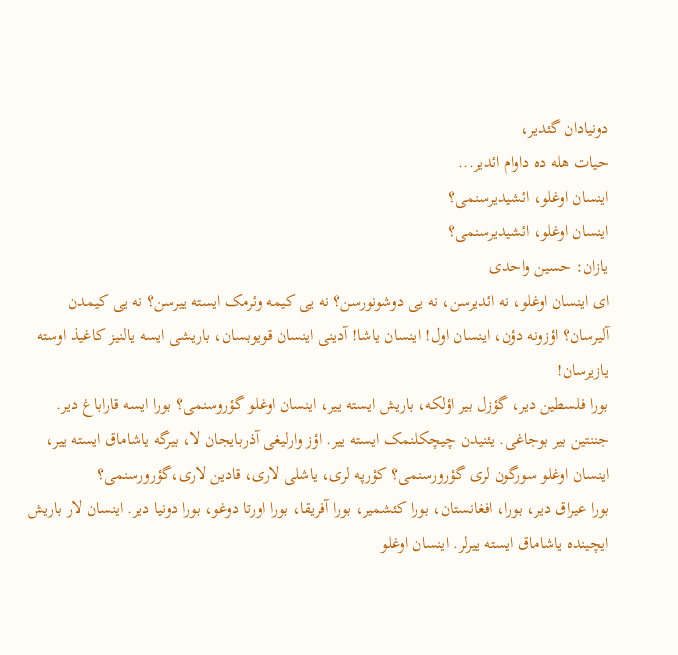دونیادان گئدیر،
حیات هله ده داوام ائدیر...
اینسان اوغلو، ائشیدیرسنمى؟
اینسان اوغلو، ائشیدیرسنمى؟
یازان: حسین واحدى
اى اینسان اوغلو، نه ائدیرسن، نه یى دوشونورسن؟ نه یى کیمه وئرمک ایسته ییرسن؟ نه یى کیمدن آلیرسان؟ اؤزونه دؤن، اینسان اول! اینسان یاشا! آدینى اینسان قویوبسان، باریشى ایسه یالنیز کاغیذ اوسته یازیرسان!
بورا فلسطین دیر، گؤزل بیر اؤلکه، باریش ایسته ییر، اینسان اوغلو گؤروسنمى؟ بورا ایسه قاراباغ دیر. جننتین بیر بوجاغى. یئنیدن چیچکلنمک ایسته ییر. اؤز وارلیغى آذربایجان لا، بیرگه یاشاماق ایسته ییر، اینسان اوغلو سورگون لرى گؤرورسنمى؟ کؤرپه لرى، یاشلى لارى، قادین لارى،گؤرورسنمى؟
بورا عیراق دیر، بورا، افغانستان، بورا کئشمیر، بورا آفریقا، بورا اورتا دوغو، بورا دونیا دیر. اینسان لار باریش ایچینده یاشاماق ایسته ییرلر. اینسان اوغلو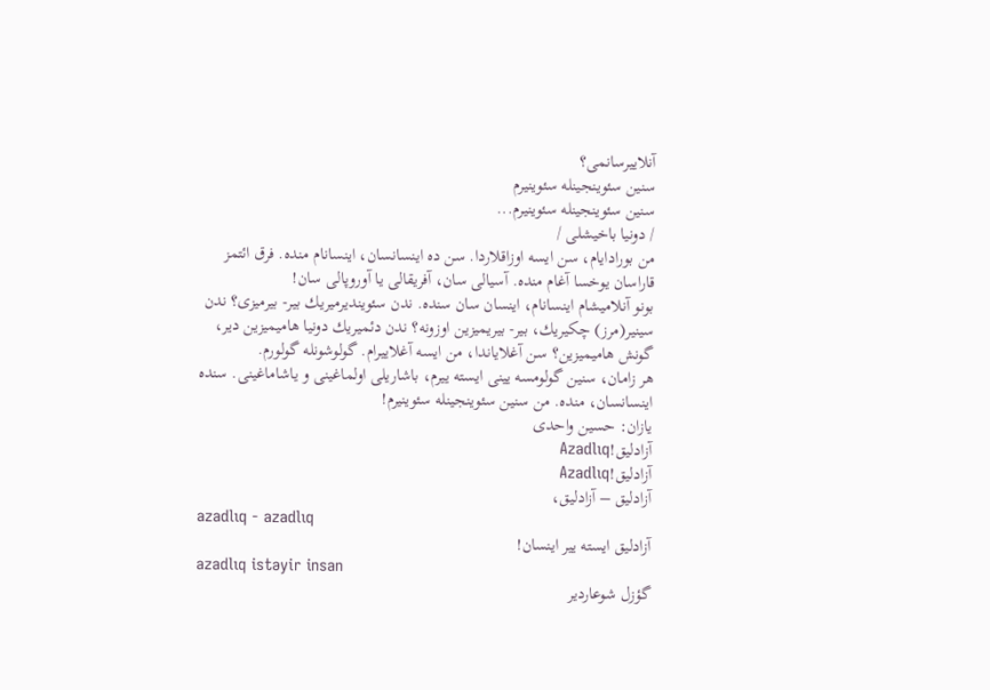آنلاییرسانمى؟
سنین سئوینجینله سئوینیرم
سنین سئوینجینله سئوینیرم...
/ دونیا باخیشلی /
من بورادایام، سن ایسه اوزاقلاردا. سن ده اینسانسان، اینسانام منده. فرق ائتمز قاراسان یوخسا آغام منده. آسیالی سان، آفریقالی یا آوروپالی سان!
بونو آنلامیشام اینسانام، اینسان سان سنده. ندن سئویندیرمیریك بیر- بیرمیزی؟ ندن سینیر(مرز) چكیریك، بیر- بیریمیزین اوزونه؟ ندن دئمیریك دونیا هامیمیزین دیر، گونش هامیمیزین؟ سن آغلایاندا، من ایسه آغلاییرام. گولوشونله گولورم.
هر زامان، سنین گولومسه یینی ایسته ییرم، باشاریلی اولماغینی و یاشاماغینی. سنده اینسانسان، منده. من سنین سئوینجینله سئوینیرم!
یازان: حسین واحدی
آزادلیق!Azadlıq
آزادلیق!Azadlıq
آزادلیق – آزادلیق،
azadlıq - azadlıq
آزادلیق ایسته ییر اینسان!
azadlıq istəyir insan
گؤزل شوعاردیر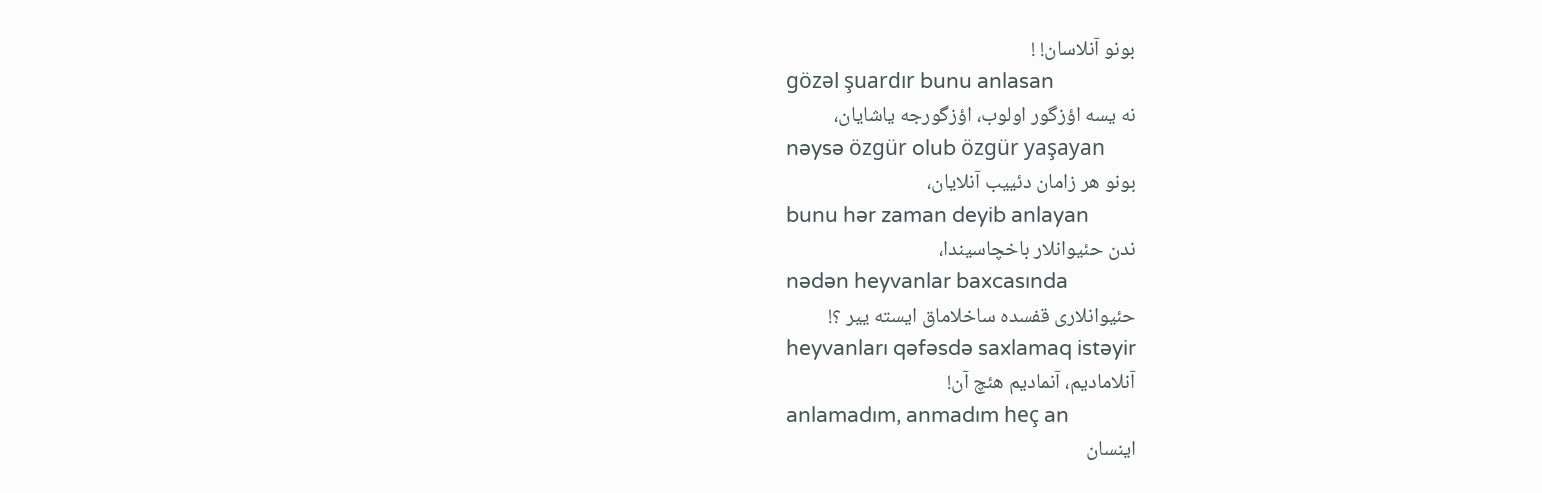بونو آنلاسان! !
gözəl şuardır bunu anlasan
نه یسه اؤزگور اولوب، اؤزگورجه یاشایان،
nəysə özgür olub özgür yaşayan
بونو هر زامان دئییب آنلایان،
bunu hər zaman deyib anlayan
ندن حئیوانلار باخچاسیندا،
nədən heyvanlar baxcasında
حئیوانلاری قفسده ساخلاماق ایسته ییر ؟!
heyvanları qəfəsdə saxlamaq istəyir
آنلامادیم، آنمادیم هئچ آن!
anlamadım, anmadım heç an
اینسان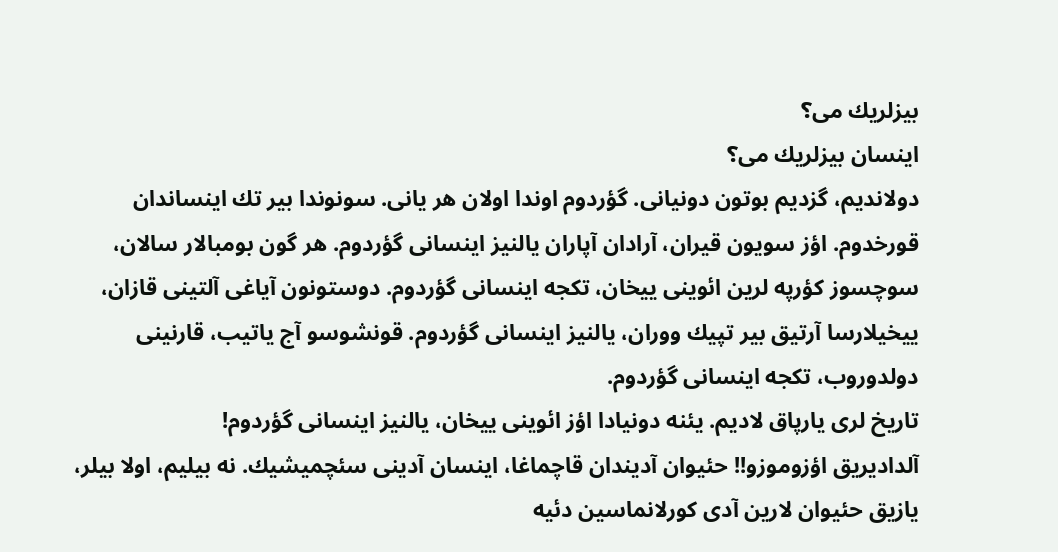بیزلریك می؟
اینسان بیزلریك می؟
دولاندیم، گزدیم بوتون دونیانی. گؤردوم اوندا اولان هر یانی. سونوندا بیر تك اینساندان قورخدوم. اؤز سویون قیران، آرادان آپاران یالنیز اینسانی گؤردوم. هر گون بومبالار سالان، سوچسوز كؤرپه لرین ائوینی ییخان، تكجه اینسانی گؤردوم. دوستونون آیاغی آلتینی قازان، ییخیلارسا آرتیق بیر تپیك ووران، یالنیز اینسانی گؤردوم. قونشوسو آج یاتیب، قارنینی دولدوروب، تكجه اینسانی گؤردوم.
تاریخ لری یارپاق لادیم. یئنه دونیادا اؤز ائوینی ییخان، یالنیز اینسانی گؤردوم!
آلدادیریق اؤزوموزو!! حئیوان آدیندان قاچماغا، اینسان آدینی سئچمیشیك. نه بیلیم، اولا بیلر، یازیق حئیوان لارین آدی كورلانماسین دئیه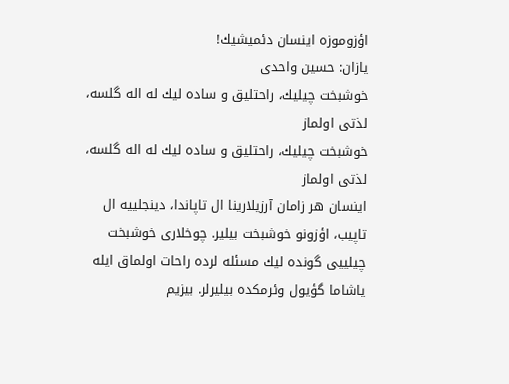اؤزوموزه اینسان دئمیشیك!
یازان: حسین واحدی
خوشبخت چیلیك، راحتلیق و ساده لیك له اله گلسه، لذتی اولماز
خوشبخت چیلیك، راحتلیق و ساده لیك له اله گلسه، لذتی اولماز
اینسان هر زامان آرزیلارینا ال تاپاندا، دینجلییه ال تاپیب، اؤزونو خوشبخت بیلیر. چوخلاری خوشبخت چیلییی گونده لیك مسئله لرده راحات اولماق ایله یاشاما گؤیول وئرمكده بیلیرلر. بیزیم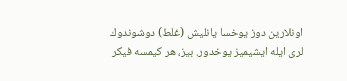اونلارین دوز یوخسا یانلیش (غلط) دوشوندوك لری ایله ایشیمیز یوخدور. بیز، هر كیمسه فیكر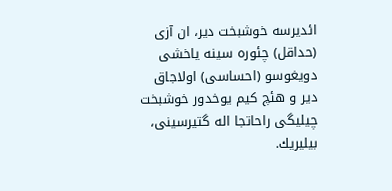ائدیرسه خوشبخت دیر، ان آزی (حداقل) چئوره سینه یاخشی دویغوسو (احساسی) اولاجاق دیر و هئچ كیم یوخدور خوشبخت چیلیگی راحاتجا اله گتیرسینی، بیلیریك.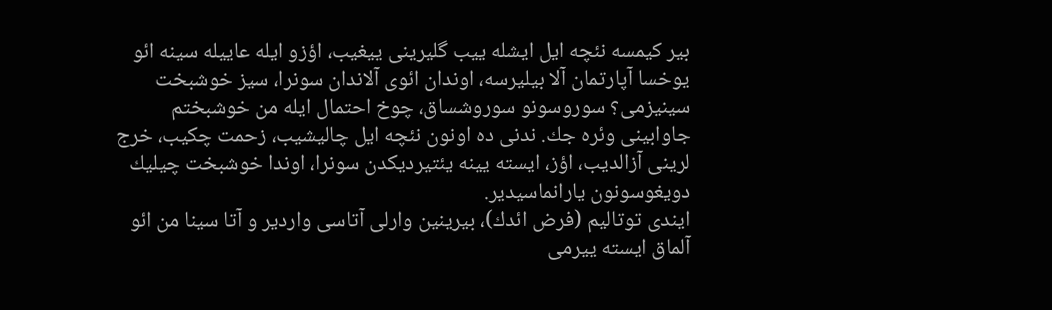بیر كیمسه نئچه ایل ایشله ییب گلیرینی ییغیب، اؤزو ایله عاییله سینه ائو یوخسا آپارتمان آلا بیلیرسه، اوندان ائوی آلاندان سونرا، سیز خوشبخت سینیزمی؟ سوروسونو سوروشساق، چوخ احتمال ایله من خوشبختم جاوابینی وئره جك. ندنی ده اونون نئچه ایل چالیشیب، زحمت چكیب، خرج لرینی آزالدیب، اؤز، ایسته یینه یئتیردیكدن سونرا، اوندا خوشبخت چیلیك دویغوسونون یارانماسیدیر.
ایندی توتالیم (فرض ائدك)، بیرینین وارلی آتاسی واردیر و آتا سینا من ائو آلماق ایسته ییرمی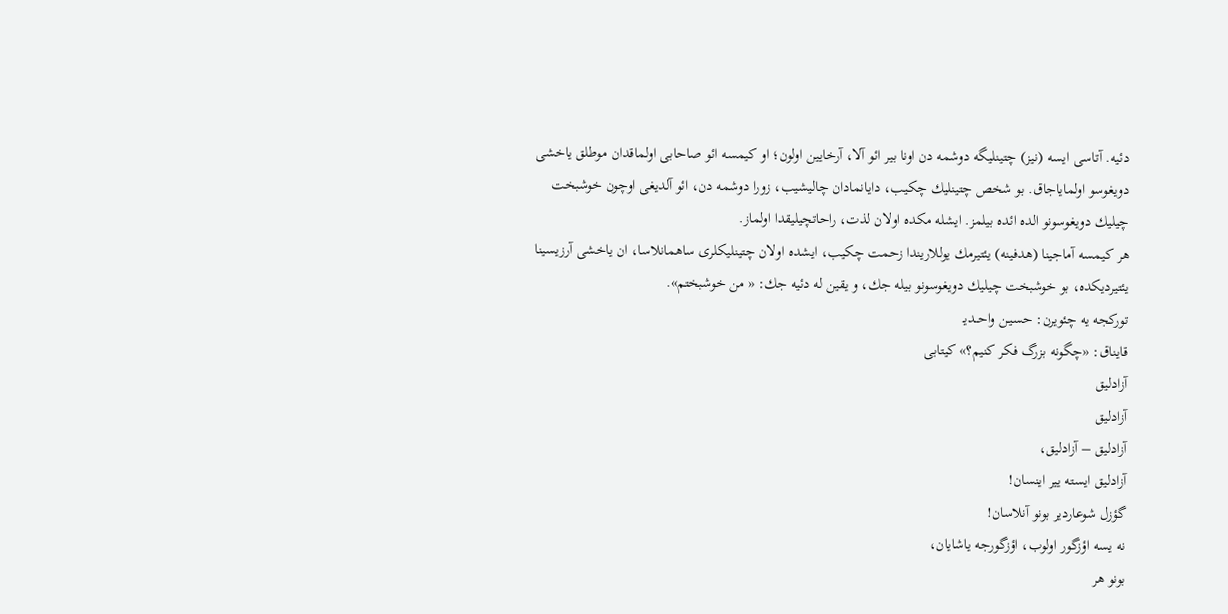دئیه. آتاسی ایسه (نیز) چتینلیگه دوشمه دن اونا بیر ائو آلا، آرخایین اولون؛ او كیمسه ائو صاحابی اولماقدان موطلق یاخشی دویغوسو اولمایاجاق. بو شخص چتینلیك چكیب، دایانمادان چالیشیب، زورا دوشمه دن، ائو آلدیغی اوچون خوشبخت چیلیك دویغوسونو الده ائده بیلمز. ایشله مكده اولان لذت، راحاتچیلیقدا اولماز.
هر كیمسه آماجینا (هدفینه) یئتیرمك یوللاریندا زحمت چكیب، ایشده اولان چتینلیكلری ساهمانلاسا، ان یاخشی آرزیسینا یئتیردیكده، بو خوشبخت چیلیك دویغوسونو بیله جك، و یقین له دئیه جك: « من خوشبختم».
توركجه یه چئویرن: حسیـن واحــدیـ
قایناق: «چگونه بزرگ فكر كنیم؟» كیتابی
آزادلیق
آزادلیق
آزادلیق – آزادلیق،
آزادلیق ایسته ییر اینسان!
گؤزل شوعاردیر بونو آنلاسان!
نه یسه اؤزگور اولوب، اؤزگورجه یاشایان،
بونو هر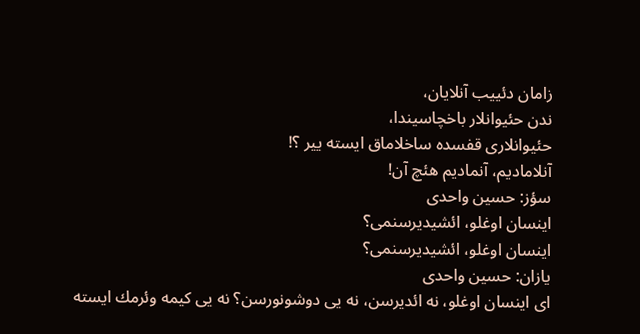زامان دئییب آنلایان،
ندن حئیوانلار باخچاسیندا،
حئیوانلاری قفسده ساخلاماق ایسته ییر ؟!
آنلامادیم، آنمادیم هئچ آن!
سؤز: حسین واحدی
اینسان اوغلو، ائشیدیرسنمى؟
اینسان اوغلو، ائشیدیرسنمى؟
یازان: حسین واحدى
اى اینسان اوغلو، نه ائدیرسن، نه یى دوشونورسن؟ نه یى كیمه وئرمك ایسته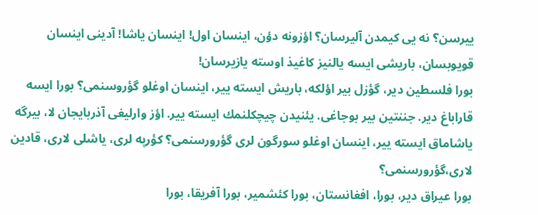ییرسن؟ نه یى كیمدن آلیرسان؟ اؤزونه دؤن، اینسان اول! اینسان یاشا! آدینى اینسان قویوبسان، باریشى ایسه یالنیز كاغیذ اوسته یازیرسان!
بورا فلسطین دیر، گؤزل بیر اؤلكه، باریش ایسته ییر، اینسان اوغلو گؤروسنمى؟ بورا ایسه قاراباغ دیر. جننتین بیر بوجاغى. یئنیدن چیچكلنمك ایسته ییر. اؤز وارلیغى آذربایجان لا، بیرگه یاشاماق ایسته ییر، اینسان اوغلو سورگون لرى گؤرورسنمى؟ كؤرپه لرى، یاشلى لارى، قادین لارى،گؤرورسنمى؟
بورا عیراق دیر، بورا، افغانستان، بورا كئشمیر، بورا آفریقا، بورا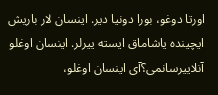اورتا دوغو، بورا دونیا دیر. اینسان لار باریش ایچینده یاشاماق ایسته ییرلر. اینسان اوغلو آنلاییرسانمى؟آی اینسان اوغلو،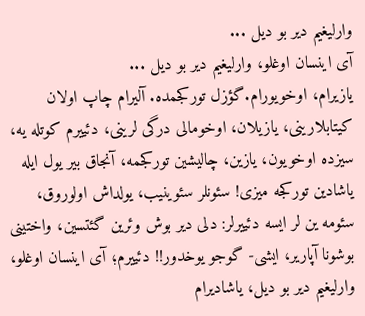وارلیغیم دیر بو دیل ...
آی اینسان اوغلو، وارلیغیم دیر بو دیل ...
یازیرام، اوخویورام.گؤزل توركجمده. آلیرام چاپ اولان كیتابلارینی، یازیلان، اوخومالی درگی لرینی، دئییرم كوتله یه، سیزده اوخویون، یازین، چالیشین توركجمه، آنجاق بیر یول ایله یاشادین توركجه میزی! سئونلر سئوینیب، یولداش اولوروق، سئومه ین لر ایسه دئییرلر: دلی دیر بوش وئرین گئتسین، واختینی بوشونا آپاریر، ایشی- گوجو یوخدور!! دئییرم؛ آی اینسان اوغلو، وارلیغیم دیر بو دیل، یاشادیرام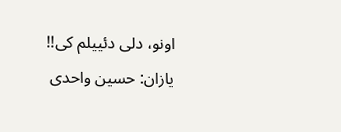اونو، دلی دئییلم كی!!
یازان: حسین واحدی